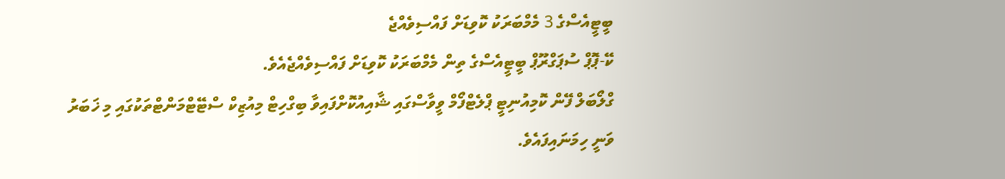ބީޓީއެސްގެ 3 މެމްބަރަކު ކޮވިޑަށް ފައްސިވެއްޖެ
ކޭ-ޕޮޕް ސުޕަގްރޫޕް ބީޓީއެސްގެ ތިން މެމްބަރަކު ކޮވިޑަށް ފައްސިވެއްޖެއެވެ.
ގްލޯބަލް ފޭން ކޮމިއުނިޓީ ޕްލެޓްފޯމް ވީވާސްގައި ޝާއިއުކޮށްފައިވާ ބިގްހިޓް މިއުޒިކް ސްޓޭޓްމަންޓްތަކުގައި މި ޚަބަރު ވަނީ ހިމަނައިފައެވެ.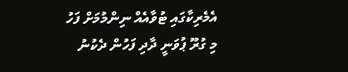އެމެރިކާގައި ޓުވާއެއް ނިންމުމަށް ފަހު މި ގުރޫ ޕުވަނީ ދާދި ފަހުން ދެކުނު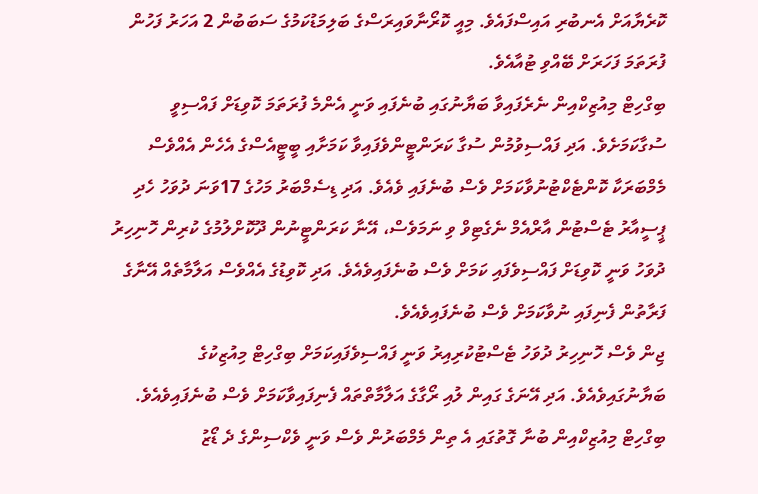ކޮރެޔާއަށް އެނބުރި އައިސްފައެވެ. މިއީ ކޮރޯނާވައިރަސްގެ ބަލިމަޑުކަމުގެ ސަބަބުން 2 އަހަރު ފަހުން ފުރަތަމަ ފަހަރަށް ބޭއްވި ޓުއާއެވެ.
ބިގްހިޓް މިއުޒިކްއިން ނެރެފައިވާ ބަޔާނުގައި ބުނެފައި ވަނީ އެންމެ ފުރަތަމަ ކޮވިޑަށް ފައްސިވީ ސުގާކަމަށެވެ. އަދި ފައްސިވުމުން ސުގާ ކަރަންޓީންވެފައިވާ ކަމަށާއި ބީޓީއެސްގެ އެހެން އެއްވެސް މެމްބަރަކާ ކޮންޓެކްޓުނުވާކަމަށް ވެސް ބުނެފައި ވެއެވެ. އަދި ޑިސެމްބަރު މަހުގެ 17ވަނަ ދުވަހު ހެދި ޕީސީއާރު ޓެސްޓުން އާރްއެމް ނެގެޓިވް ވި ނަމަވެސް، އޭނާ ކަރަންޓީނުން ދޫކޮށްލުމުގެ ކުރިން ހޮނިހިރު ދުވަހު ވަނީ ކޮވިޑަށް ފައްސިވެފައި ކަމަށް ވެސް ބުނެފައިވެއެވެ. އަދި ކޮވިޑުގެ އެއްވެސް އަލާމާތެއް އޭނާގެ ފަރާތުން ފެނިފައި ނުވާކަމަށް ވެސް ބުނެފައިވެއެވެ.
ޖިން ވެސް ހޮނިހިރު ދުވަހު ޓެސްޓުކުރިއިރު ވަނީ ފައްސިވެފައިކަމަށް ބިގްހިޓް މިއުޒިކުގެ ބަޔާނުގައިވެއެވެ. އަދި އޭނަގެ ގައިން ލުއި ރޯގާގެ އަލާމާތްތައް ފެނިފައިވާކަމަށް ވެސް ބުނެފައިވެއެވެ. ބިގްހިޓް މިއުޒިކްއިން ބުނާ ގޮތުގައި އެ ތިން މެމްބަރުން ވެސް ވަނީ ވެކްސިންގެ ދެ ޑޯޒު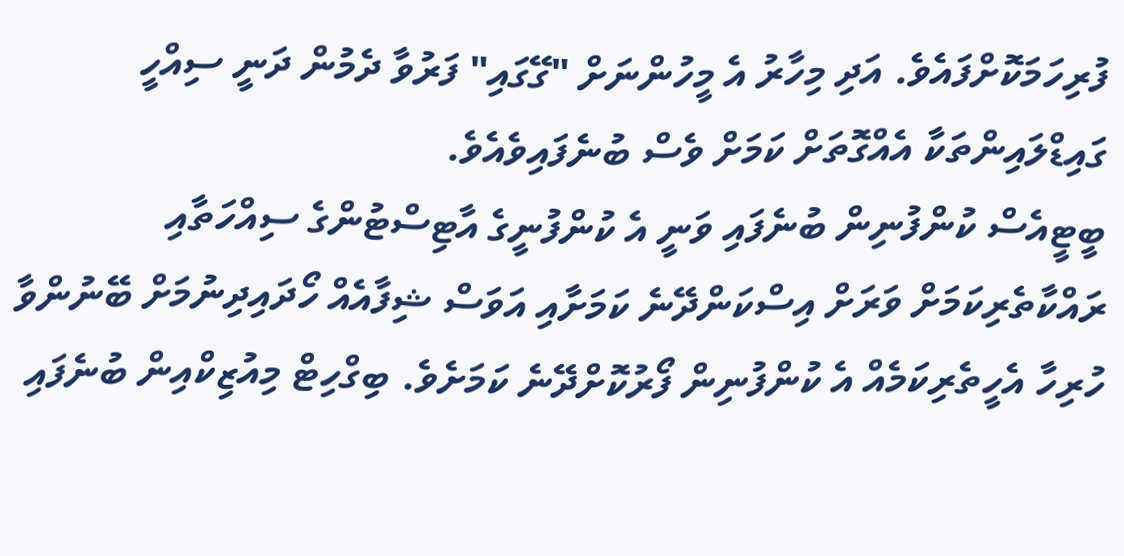ފުރިހަމަކޮށްފައެވެ. އަދި މިހާރު އެ މީހުންނަށް "ގޭގައި" ފަރުވާ ދެމުން ދަނީ ސިއްހީ ގައިޑްލައިންތަކާ އެއްގޮތަށް ކަމަށް ވެސް ބުނެފައިވެއެވެ.
ބީޓީއެސް ކުންފުނިން ބުނެފައި ވަނީ އެ ކުންފުނީގެ އާޓިސްޓުންގެ ސިއްހަތާއި ރައްކާތެރިކަމަށް ވަރަށް އިސްކަންދޭނެ ކަމަށާއި އަވަސް ޝިފާއެއް ހޯދައިދިނުމަށް ބޭނުންވާ ހުރިހާ އެހީތެރިކަމެއް އެ ކުންފުނިން ފޯރުކޮށްދޭނެ ކަމަށެވެ. ބިގްހިޓް މިއުޒިކްއިން ބުނެފައި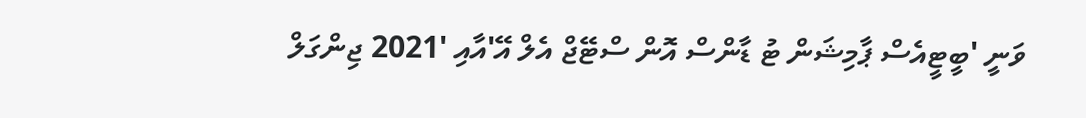ވަނީ 'ބީޓީއެސް ޕާމިޝަން ޓު ޑާންސް އޮން ސްޓޭޖް އެލް އޭ'އާއި '2021 ޖިންގަލް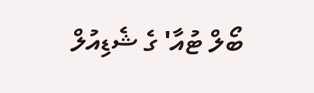ބޯލް ޓުއާ' ގެ ޝެޑިއުލް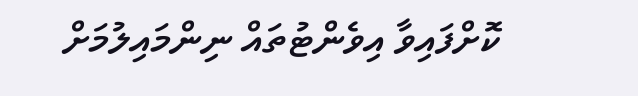ކޮށްފައިވާ އިވެންޓުތައް ނިންމައިލުމަށް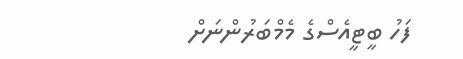ފަހު ބީޓީއެސްގެ މެމްބަރުންނަށް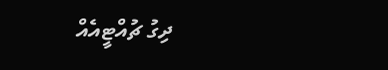ދިގު ޗުއްޓީއެއް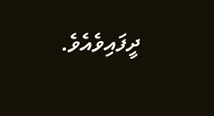ދީފައިވެއެވެ.